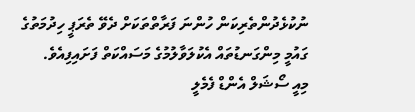ނުކުޅެދުންތެރިކަން ހުންނަ ފަރާތްތަކަށް ދެވޭ ތެރަޕީ ހިދުމަތުގެ ގައުމީ މިންގަނޑުތައް އެކުލަވާލުމުގެ މަސައްކަތް ފަށައިފިއެވެ.
މިއީ ސޯޝަލް އެންޑް ފެމެލީ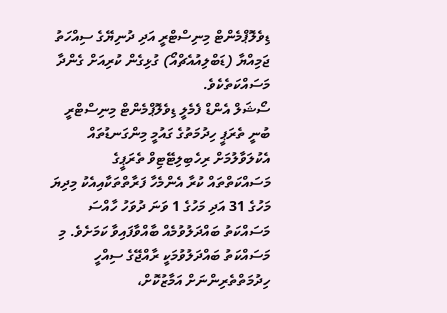ޑިވެލޮޕްމެންޓް މިނިސްޓްރީ އަދި ދުނިޔޭގެ ސިއްހަތު ޖަމިއްޔާ (ޑަބްލިއުއެޗްއޯ) ގުޅިގެން ކުރިއަށް ގެންދާ މަސައްކަތެކެވެ.
ސޯޝަލް އެންޑް ފެމެލީ ޑިވެލޮޕްމެންޓް މިނިސްޓްރީ ބުނީ ތެރަޕީ ހިދުމަތުގެ ގައުމީ މިންގަނޑުތައް އެކުލަވާލުމަށް ރިހެބިލިޓޭޓިވް ތެރަޕީގެ މަސައްކަތްތައް ކުރާ އެންމެހާ ފަރާތްތަކާއިއެކު މިދިޔަ މަހުގެ 31 އަދި މަހުގެ 1 ވަނަ ދުވަހު ހާއްސަ މަސައްކަތު ބައްދަލުވުމެއް ބާއްވާފައިވާ ކަމަށެވެ. މި މަސައްކަތު ބައްދަލުވުމަކީ ރާއްޖޭގެ ސިއްހީ ހިދުމަތްތެރިންނަށް އަމާޒުކޮށް،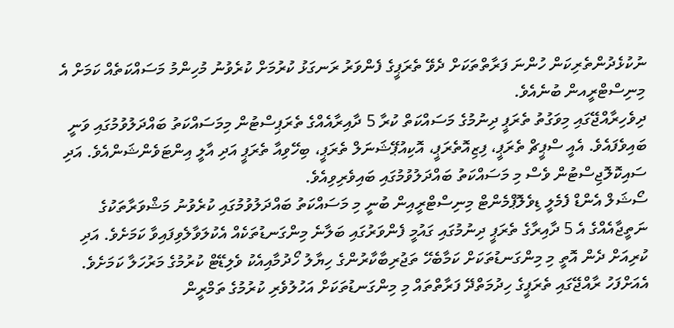ނުކުޅެދުންތެރިކަން ހުންނަ ފަރާތްތަކަށް ދެވޭ ތެރަޕީގެ ފެންވަރު ރަނގަޅު ކުރުމަށް ކުރެވުނު މުހިންމު މަސައްކަތެއް ކަމަށް އެ މިނިސްޓްރީއން ބުނެއެވެ.
ދިވެހިރާއްޖޭގައި މިވަގުތު ތެރަޕީ ދިނުމުގެ މަސައްކަތް ކުރާ 5 ދާއިރާއެއްގެ ތެރަޕިސްޓުން މިމަސައްކަތު ބައްދަލުވުމުގައި ވަނީ ބައިވެފައެވެ. އެއީ ސްޕީޗް ތެރަޕީ، ފިޒިއޮތެރަޕީ، އޮކިއުޕޭޝަނަލް ތެރަޕީ، ބިހޭވިއާ ތެރަޕީ އަދި އާލީ އިންޓަވެންޝަންއެވެ. އަދި ސައިކޮލޮޖިސްޓުން ވެސް މި މަސައްކަތު ބައްދަލުވުމުގައި ބައިވެރިވިއެވެ.
ސޯޝަލް އެންޑް ފެމެލީ ޑިވެލޮޕްމެންޓް މިނިސްޓްރީއިން ބުނީ މި މަސައްކަތު ބައްދަލުވުމުގައި ކުރެވުނު މަޝްވަރާތަކުގެ ނަތީޖާއެއްގެ އެ 5 ދާއިރާގެ ތެރަޕީ ދިނުމުގައި ގައުމީ ފެންވަރުގައި ބަލާނެ މިންގަނޑުތަކެއް އެކުލަވާލެވިފައިވާ ކަމަށެވެ. އަދި ކުރިއަށް ދެން އޮތީ މި މިންގަނޑުތަކަށް ކަމާބެހޭ ތަޖުރިބާކާރުންގެ ހިޔާލު ހޯދުމާއިއެކު ވެލިޑޭޓް ކުރުމުގެ މަރުހަލާ ކަމަށެވެ.
އެއަށްފަހު ރާއްޖޭގައި ތެރަޕީގެ ހިދުމަތްދޭ ފަރާތްތައް މި މިންގަނޑުތަކަށް އަހުލުވެރި ކުރުމުގެ ތަމްރީން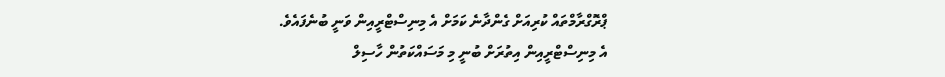ޕްރޮގްރާމްތައް ކުރިއަށް ގެންދާނެ ކަމަށް އެ މިނިސްޓްރީއިން ވަނީ ބުނެފައެވެ.
އެ މިނިސްޓްރީއިން އިތުރަށް ބުނީ މި މަސައްކަތުން ހާސިލް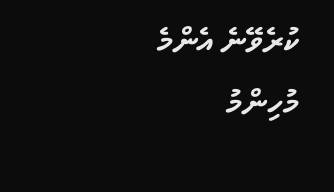ކުރެވޭނެ އެންމެ މުހިންމު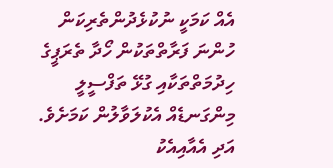އެއް ކަމަކީ ނުކުޅެދުންތެރިކަން ހުންނަ ފަރާތްތަކުން ހޯދާ ތެރަޕީގެ ހިދުމަތްތަކާއި ގުޅޭ ތަފްސީލީ މިންގަނޑެއް އެކުލަވާލުން ކަމަށެވެ. އަދި އެއާއިއެކު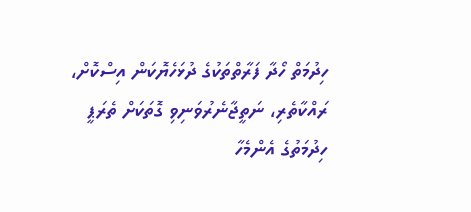ހިދުމަތް ހޯދާ ފަރާތްތަކުގެ ދުޅަހެޔޮކަން އިސްކޮށް، ރައްކާތެރި، ނަތީޖާނެރުވަނިވި ގޮތަކަށް ތެރަޕީ ހިދުމަތުގެ އެންމެހާ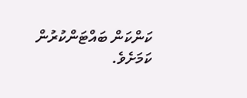ކަންކަން ބައްޓަންކުރުން ކަމަށެވެ.